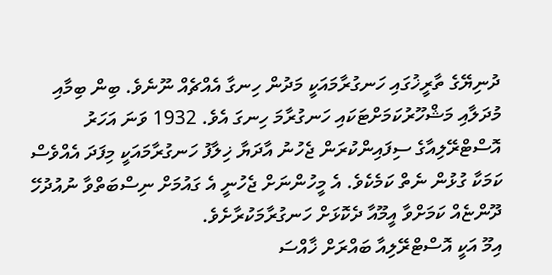ދުނިޔޭގެ ތާރީޚުގައި ހަނގުރާމައަކީ މަދުން ހިނގާ އެއްޗެއް ނޫނެވެ. ބިން ބިމާއި މުދަލާއި މަޝްހޫރުކަމަށްޓަކައި ހަނގުރާމަ ހިނގަ އެވެ. 1932 ވަނަ އަހަރު އޮސްޓްރޭލިއާގެ ސިފައިންކުރަން ޖެހުނު އާދަޔާ ޚިލާފު ހަނގުރާމައަކީ މިފަދަ އެއްވެސް ކަމަކާ ގުޅުން ނެތް ކަމެކެވެ. އެ މީހުންނަށް ޖެހުނީ އެ ގައުމަށް ނިސްބަތްވާ ނުއުދުހޭ ދޫންޏެއް ކަމަށްވާ އީމޫއާ ދެކޮޅަށް ހަނގުރާމަކުރާށެވެ.
އިމޫ އަކީ އޮސްޓްރޭލިއާ ބައްރަށް ޚާއްސަ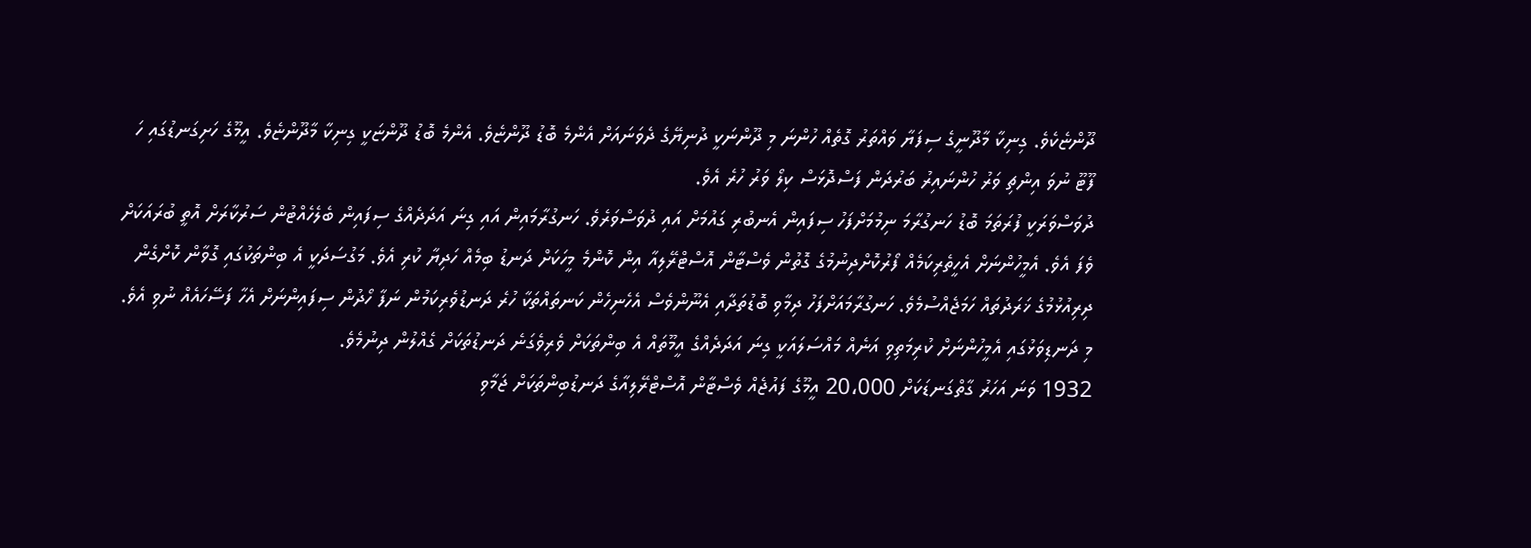ދޫންޏެކެވެ. ގިނިކާ މާދޫނީގެ ސިފަޔާ ވައްތަރު ގޮތެއް ހުންނަ މި ދޫންނަކީ ދުނިޔޭގެ ދެވަނައަށް އެންމެ ބޮޑު ދޫންޏެވެ. އެންމެ ބޮޑު ދޫންޏަކީ ގިނިކާ މާދޫންޏެވެ. އީމޫގެ ހަށިގަނޑުގައި ހަ ފޫޓޫ ނުވަ އިންޗި ވަރު ހުންނައިރު ބަރުދަން ފަސްދޮޅަސް ކިލޯ ވަރު ހުރެ އެވެ.
ދުވަސްވަރަކީ ފުރަތަމަ ބޮޑު ހަނގުރާމަ ނިމުމަށްފަހު ސިފައިން އެނބުރި ގައުމަށް އައި ދުވަސްވަރެވެ. ހަނގުރާމައިން އައި ގިނަ އަދަދެއްގެ ސިފައިން ބެލެހެއްޓުން ސަރުކާރަށް އޮތީ ބުރައަކަށް ވެފަ އެވެ. އެމީހުންނަށް އެހީތެރިކަމެއް ފޯރުކޮށްދިނުމުގެ ގޮތުން ވެސްޓާން އޮސްޓްރޭލިއާ އިން ކޮންމެ މީހަކަށް ދަނޑު ބިމެއް ހަދިޔާ ކުރި އެވެ. މަގުސަދަކީ އެ ބިންތަކުގައި ގޮވާން ކޮށްގެން ދިރިއުޅުމުގެ ޚަރަދުތައް ހަމަޖެއްސުމެވެ. ހަނގުރާމައަށްފަހު ދިމާވި ބޮޑުތަދާއި އެނޫންވެސް އެހެނިހެން ކަނތައްތަކާ ހުރެ ދަނޑުވެރިކަމުން ނަފާ ހޯދުން ސިފައިންނަށް އެހާ ފަސޭހައެއް ނުވި އެވެ. މި ދަނޑިވަޅުގައި އެމީހުންނަށް ކުރިމަތިވި އަނެއް މައްސަލައަކީ ގިނަ އަދަދެއްގެ އީމޫތައް އެ ބިންތަކަށް ވެރިވެގަނެ ދަނޑުތަކަށް ގެއްލުން ދިނުމެވެ.
1932 ވަނަ އަހަރު ގާތްގަނޑަކަށް 20،000 އީމޫގެ ފައުޖެއް ވެސްޓާން އޮސްޓްރޭލިއާގެ ދަނޑުބިންތަކަށް ޖަމާވި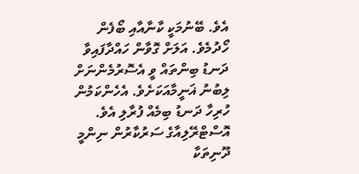އެވެ. ބޭނުމަކީ ކާނާއާއި ބޯފެން ހޯދުމެވެ. އަލަށް ގޮވާން ހައްދާފައިވާ ދަނޑު ބިންތައް ވީ އެސޮރުމެންނަށް ލިބުނު ޣަނީމާއަކަށެވެ. އެހެންކަމުން ހުރިހާ ދަނޑު ބިމެއް ފުރާލި އެވެ.
އޮސްޓްރޭލިއާގެ ސަރުކާރުން ނިންމީ ދޫނިތަކާ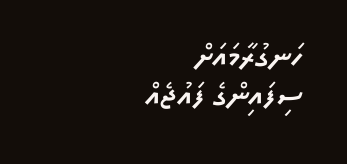ހަނގުރާމައަށް ސިފައިންގެ ފައުޖެއް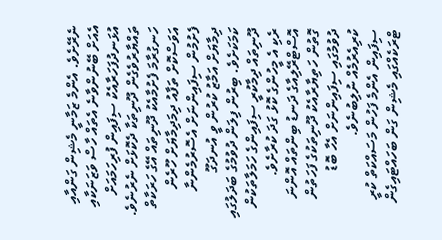ނެރޭށެވެ. އެންމެ ޒަމާނީ މެޝިން ގަންއާއި އެއަށް ބޭނުންވާނެ އެތައް ހާސް ވަޒަނަކާއި އުޅަނދުފަހަރާއެކު ސިފައިން ފުރިހަމައަށް ތައްޔާރުވެގެން ދޫނިތަކާ ދެކޮޅަށް ނެރުނެވެ.
ހަނގުރާމަ ފެށުމާއެކު ދޫނިތައް އޭގެ ހަރަކާތް އަވަސްކޮށް ތަފާއު ދިމަދިމާޔަށް ހޫރެން ފެށުމުން ސިފައިންނަށް އެސޮރުމެންނާ ދިމާޔަށް އަމާޒު ކުރުން ވީ އުނދަގޫ ކަމަކަށެވެ. ބިރުން ފިލަން ދުވުމުގެ ބަދަލުގައި ދޫނިތައް ދިމާކުރީ ސިފައިންގެ ހަމަލާތަކުން ރެކި އެ މީހުންގެ ކޮޅު ގަދަ ކުރާށެވެ. އޮސްޓްރޭލިއާގެ ދަނޑު ބިންތައް އޮންނަ ގޮތުން ހަތިޔާރާއެކު ދޫނިތަކުގެ ފަހަތުން ދުވުމުގައި ސިފައިންނަށް އެހާ ބޮޑު ކުރިއެރުމެއް ނުލިބުނެވެ.
ސިފައިން އެންމެ ފަހުން މަސައްކަތް ކުރީ ޓްރަކެއްގައި މެޝިން ގަން ބަހައްޓައިގެން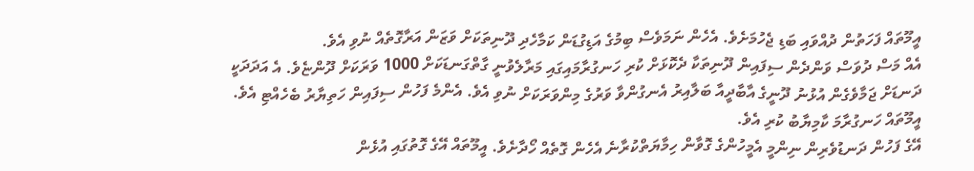އީމޫތައް ފަހަތުން ދުއްވައި ބަޑި ޖެހުމަށެވެ. އެހެން ނަމަވެސް ބިމުގެ އަޑިގުޑަން ކަމާހެދި ދޫނިތަކަށް ވަޒަން އަރާގޮތެއް ނުވި އެވެ.
އެއް މަސް ދުވަސް ވަންދެން ސިފައިން ދޫނިތަކާ ދެކޮޅަށް ކުރި ހަނގުރާމައިގައި މަރާލެވުނީ ގާތްގަނޑަކަށް 1000 ވަރަކަށް ދޫންޏެވެ. އެ އަދަދަކީ ދަނޑަށް ޖަމާވެގެން އުޅުނު ދޫނީގެ އާބާދީއާ ބަލާއިރު އެނގުންވާ ވަރުގެ މިންވަރަކަށް ނުވި އެވެ. އެންމެ ފަހުން ސިފައިން ހަތިޔާރު ބެހެއްޓި އެވެ. އީމޫތައް ހަނގުރާމަ ކާމިޔާބު ކުރި އެވެ.
އޭގެ ފަހުން ދަނޑުވެރިން ނިންމީ އެމީހުންގެ ގޮވާން ހިމާޔަތްކުރާނެ އެހެން ގޮތެއް ހޯދާށެވެ. އީމޫތައް އޭގެ ގޮތުގައި އުޅެން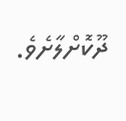ދޫކޮށްލާށެވެ.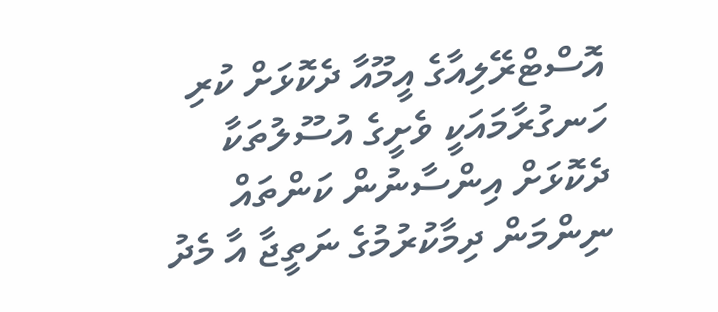އޮސްޓްރޭލިއާގެ އީމޫއާ ދެކޮޅަށް ކުރި ހަނގުރާމައަކީ ވެށީގެ އުސޫލުތަކާ ދެކޮޅަށް އިންސާނުން ކަންތައް ނިންމަން ދިމާކުރުމުގެ ނަތީޖާ އާ މެދު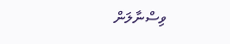ވިސްނާލަން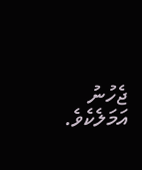ޖެހުނު އަމަލެކެވެ.